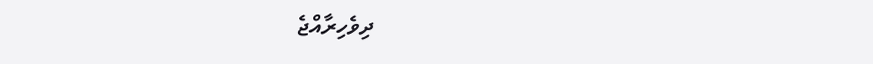ދިވެހިރާއްޖެ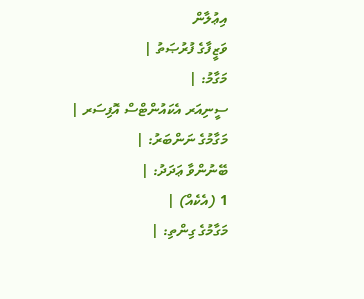އިޢުލާން
ވަޒީފާގެ ފުރުޞަތު |
މަގާމު: |
ސީނިއަރ އެކައުންޓްސް އޮފިސަރ |
މަގާމުގެ ނަންބަރު: |
ބޭނުންވާ ޢަދަދު: |
1 (އެކެއް) |
މަގާމުގެ ގިންތި: |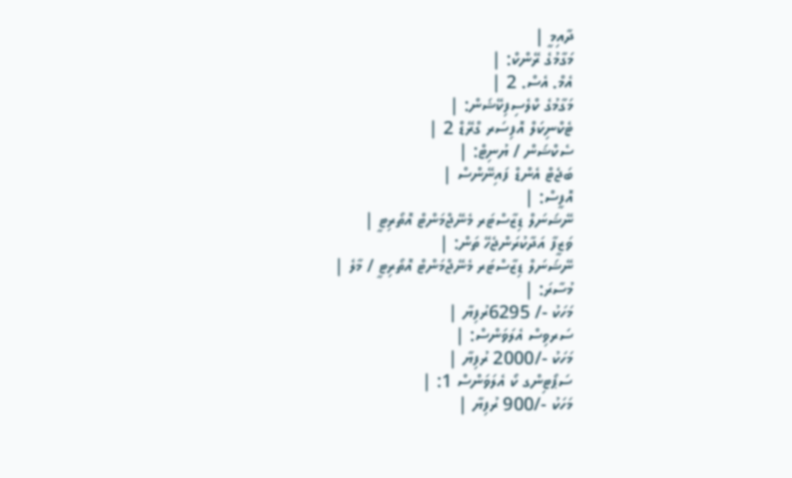ދާއިމީ |
މަގާމުގެ ރޭންކް: |
އެމް. އެސް. 2 |
މަގާމުގެ ކްލެސިފިކޭޝަން: |
ޓެކްނިކަލް އޮފިސަރ ގްރޭޑް 2 |
ސެކްޝަން / ޔުނިޓް: |
ބަޖެޓް އެންޑް ފައިނޭންސް |
އޮފީސް: |
ނޭޝަނަލް ޑިޒާސްޓަރ މެނޭޖްމަންޓް އޮތޯރިޓީ |
ވަޒީފާ އަދާކުރަންޖެހޭ ތަން: |
ނޭޝަނަލް ޑިޒާސްޓަރ މެނޭޖްމަންޓް އޮތޯރިޓީ / މާލެ |
މުސާރަ: |
މަހަކު -/ 6295ރުފިޔާ |
ސަރވިސް އެލަވަންސް: |
މަހަކު -/2000 ރުފިޔާ |
ސަޕޯޓިންގ ކޯ އެލަވަންސް 1: |
މަހަކު -/900 ރުފިޔާ |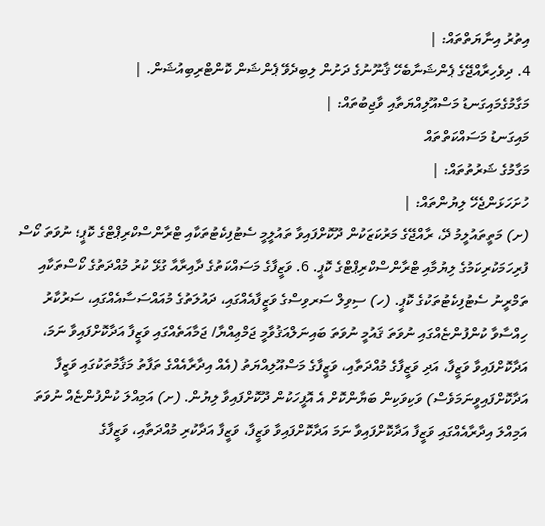އިތުރު އިނާޔަތްތައް: |
4. ދިވެހިރާއްޖޭގެ ޕެންޝަނާބެހޭ ޤާނޫނުގެ ދަށުން ލިބިދެވޭ ޕެންޝަން ކޮންޓްރިބިއުޝަން. |
މަގާމުގެމައިގަނޑު މަސްއޫލިއްޔަތާއި ވާޖިބުތައް: |
މައިގަނޑު މަސައްކަތްތައް
މަގާމުގެ ޝަރުތުތައް: |
ހުށަހަޅަންޖެހޭ ލިޔުންތައް: |
(ށ) މަތީތައުލީމު ދޭ، ރާއްޖޭގެ މަރުކަޒަކުން ދޫކޮށްފައިވާ ތައުލީމީ ސެޓުފިކެޓުތަކާއި ޓްރާންސްކްރިޕްޓްގެ ކޮޕީ؛ ނުވަތަ ކޯސް ފުރިހަމަކުރިކަމުގެ ލިޔުމާއި ޓްރާންސްކްރިޕްޓްގެ ކޮޕީ. 6. ވަޒީފާގެ މަސައްކަތުގެ ދާއިރާއާ ގުޅޭ ކުރު މުއްދަތުގެ ކޯސްތަކާއި ތަމްރީނު ސެޓުފިކެޓުތަކުގެ ކޮޕީ. (ހ) ސިވިލް ސަރވިސްގެ ވަޒީފާއެއްގައި، ދައުލަތުގެ މުއައްސަސާއެއްގައި، ސަރުކާރު ހިއްސާވާ ކުންފުންޏެއްގައި ނުވަތަ ޤައުމީ ނުވަތަ ބައިނަލްއަޤުވާމީ ޖަމްޢިއްޔާ/ ޖަމާއަތެއްގައި ވަޒީފާ އަދާކޮށްފައިވާ ނަމަ، އަދާކޮށްފައިވާ ވަޒީފާ، އަދި ވަޒީފާގެ މުއްދަތާއި، ވަޒީފާގެ މަސްއޫލިއްޔަތު (އެއް އިދާރާއެއްގެ ތަފާތު މަޤާމުތަކުގައި ވަޒީފާ އަދާކޮށްފައިވީނަމަވެސް) ވަކިވަކިން ބަޔާންކޮށް އެ އޮފީހަކުން ދޫކޮށްފައިވާ ލިޔުން. (ށ) އަމިއްލަ ކުންފުންޏެއް ނުވަތަ އަމިއްލަ އިދާރާއެއްގައި ވަޒީފާ އަދާކޮށްފައިވާ ނަމަ އަދާކޮށްފައިވާ ވަޒީފާ، ވަޒީފާ އަދާކުރި މުއްދަތާއި، ވަޒީފާގެ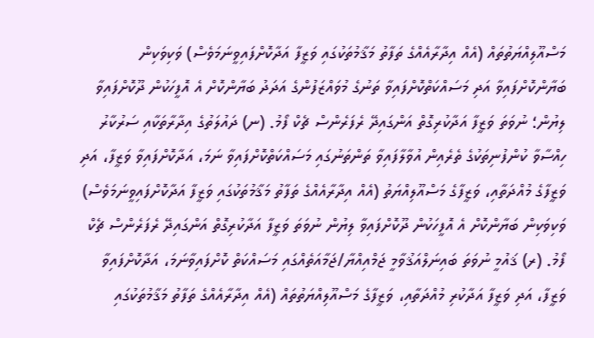މަސްއޫލިއްޔަތުތައް (އެއް އިދާރާއެއްގެ ތަފާތު މަޤާމުތަކުގައި ވަޒީފާ އަދާކޮށްފައިވީނަމަވެސް) ވަކިވަކިން ބަޔާންކޮށްފައިވާ އަދި މަސައްކަތްކޮށްފައިވާ ތަނުގެ މުވައްޒަފުންގެ އަދަދު ބަޔާންކޮށް އެ އޮފީހަކުން ދޫކޮށްފައިވާ ލިޔުން؛ ނުވަތަ ވަޒީފާ އަދާކުރިގޮތް އަންގައިދޭ ރެފަރެންސް ޗެކް ފޯމު. (ނ) ދައުލަތުގެ އިދާރާތަކާއި ސަރުކާރު ހިއްސާވާ ކުންފުނިތަކުގެ ތެރެއިން އުވާލާފައިވާ ތަންތަނުގައި މަސައްކަތްކޮށްފައިވާ ނަމަ، އަދާކޮށްފައިވާ ވަޒީފާ، އަދި ވަޒީފާގެ މުއްދަތާއި، ވަޒީފާގެ މަސްއޫލިއްޔަތު (އެއް އިދާރާއެއްގެ ތަފާތު މަޤާމުތަކުގައި ވަޒީފާ އަދާކޮށްފައިވީނަމަވެސް) ވަކިވަކިން ބަޔާންކޮށް އެ އޮފީހަކުން ދޫކޮށްފައިވާ ލިޔުން ނުވަތަ ވަޒީފާ އަދާކުރިގޮތް އަންގައިދޭ ރެފަރެންސް ޗެކް ފޯމު. (ރ) ޤައުމީ ނުވަތަ ބައިނަލްއަޤުވާމީ ޖަމްއިއްޔާ/ޖަމާއަތެއްގައި މަސައްކަތް ކޮށްފައިވާނަމަ، އަދާކޮށްފައިވާ ވަޒީފާ، އަދި ވަޒީފާ އަދާކުރި މުއްދަތާއި، ވަޒީފާގެ މަސްއޫލިއްޔަތުތައް (އެއް އިދާރާއެއްގެ ތަފާތު މަޤާމުތަކުގައި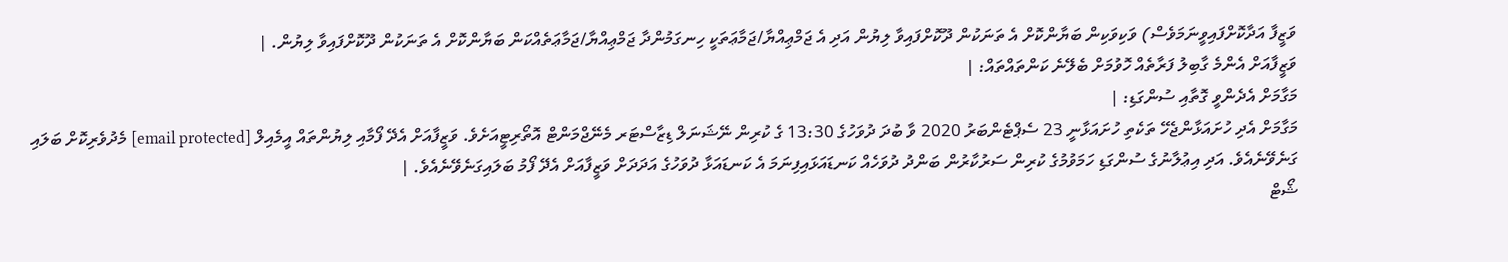ވަޒީފާ އަދާކޮށްފައިވީނަމަވެސް) ވަކިވަކިން ބަޔާންކޮށް އެ ތަނަކުން ދޫކޮށްފައިވާ ލިޔުން އަދި އެ ޖަމްޢިއްޔާ/ޖަމާޢަތަކީ ހިނގަމުންދާ ޖަމްޢިއްޔާ/ޖަމާޢަތެއްކަން ބަޔާންކޮށް އެ ތަނަކުން ދޫކޮށްފައިވާ ލިޔުން. |
ވަޒީފާއަށް އެންމެ ގާބިލު ފަރާތެއް ހޮވުމަށް ބެލޭނެ ކަންތައްތައް: |
މަގާމަށް އެދެންވީ ގޮތާއި ސުންގަޑި: |
މަގާމަށް އެދި ހުށައަޅާންޖެހޭ ތަކެތި ހުށައަޅާނީ 23 ސެޕްޓެންބަރު 2020 ވާ ބުދަ ދުވަހުގެ 13:30 ގެ ކުރިން ނޭޝަނަލް ޑިޒާސްޓަރ މެނޭޖްމަންޓް އޮތޯރިޓީއަށެވެ. ވަޒީފާއަށް އެދޭ ފޯމާއި ލިޔުންތައް އީމެއިލް [email protected] މެދުވެރިކޮށް ބަލައި ގަނެވޭނެއެވެ. އަދި އިޢުލާނުގެ ސުންގަޑި ހަމަވުމުގެ ކުރިން ސަރުކާރުން ބަންދު ދުވަހެއް ކަނޑައަޅައިފިނަމަ އެ ކަނޑައަޅާ ދުވަހުގެ އަދަދަށް ވަޒީފާއަށް އެދޭ ފޯމު ބަލައިގަނެވޭނެއެވެ. |
ޝޯޓް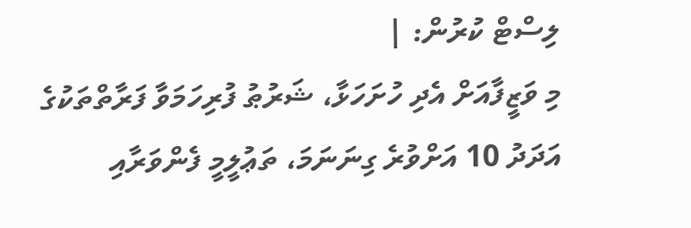ލިސްޓް ކުރުން: |
މި ވަޒީފާއަށް އެދި ހުށަހަޅާ، ޝަރުޠު ފުރިހަމަވާ ފަރާތްތަކުގެ އަދަދު 10 އަށްވުރެ ގިނަނަމަ، ތަޢުލީމީ ފެންވަރާއި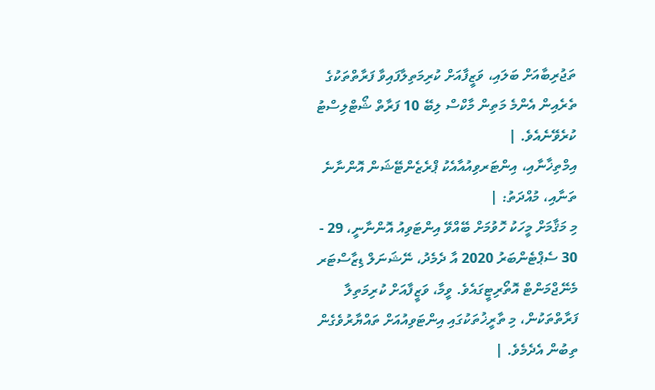ތަޖުރިބާއަށް ބަލައި، ވަޒީފާއަށް ކުރިމަތިލާފައިވާ ފަރާތްތަކުގެ ތެރެއިން އެންމެ މަތިން މާކްސް ލިބޭ 10 ފަރާތް ޝޯޓްލިސްޓު ކުރެވޭނެއެވެ. |
އިމްތިޚާނާއި، އިންޓަރވިއުއާއެކު ޕްރެޒެންޓޭޝަން އޮންނާނެ ތަނާއި، މުއްދަތު: |
މި މަޤާމަށް މީހަކު ހޮވުމަށް ބޭއްވޭ އިންޓަވިއު އޮންނާނީ، 29 - 30 ސެޕްޓެންބަރު 2020 އާ ދެމެދު، ނޭޝަނަލް ޑިޒާސްޓަރ މެނޭޖްމަންޓް އޮތޯރިޓީގައެވެ. ވީމާ، ވަޒީފާއަށް ކުރިމަތިލާ ފަރާތްތަކުން، މި ތާރީޚުތަކުގައި އިންޓަވިއުއަށް ތައްޔާރުވެގެން ތިބުން އެދެމެވެ. |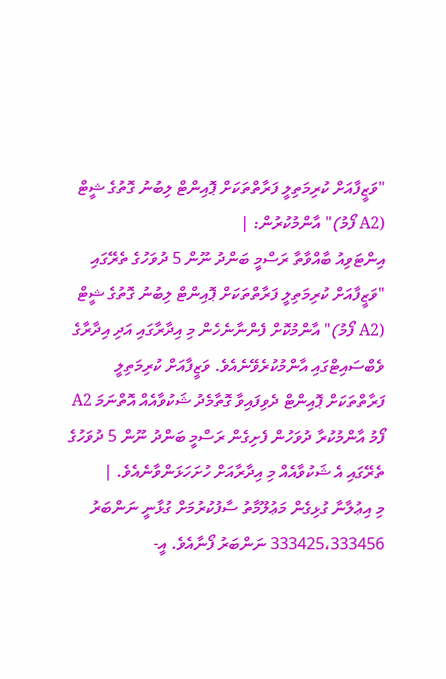"ވަޒީފާއަށް ކުރިމަތިލީ ފަރާތްތަކަށް ޕޮއިންޓް ލިބުނު ގޮތުގެ ޝީޓް (A2 ފޯމު)" އާންމުކުރުން: |
އިންޓަވިއު ބާއްވާތާ ރަސްމީ ބަންދު ނޫން 5 ދުވަހުގެ ތެރޭގައި "ވަޒީފާއަށް ކުރިމަތިލީ ފަރާތްތަކަށް ޕޮއިންޓް ލިބުނު ގޮތުގެ ޝީޓް (A2 ފޯމު)" އާންމުކޮށް ފެންނާނެހެން މި އިދާރާގައި އަދި އިދާރާގެ ވެބްސައިޓްގައި އާންމުކުރެވޭނެއެވެ. ވަޒީފާއަށް ކުރިމަތިލީ ފަރާތްތަކަށް ޕޮއިންޓް ދެވިފައިވާ ގޮތާމެދު ޝަކުވާއެއް އޮތްނަމަ A2 ފޯމު އާންމުކުރާ ދުވަހުން ފެށިގެން ރަސްމީ ބަންދު ނޫން 5 ދުވަހުގެ ތެރޭގައި އެ ޝަކުވާއެއް މި އިދާރާއަށް ހުށަހަޅަންވާނެއެވެ. |
މި އިޢުލާނާ ގުޅިގެން މަޢުލޫމާތު ސާފުކުރުމަށް ގުޅާނީ ނަންބަރު 333425،333456 ނަންބަރު ފޯނާއެވެ. އީ-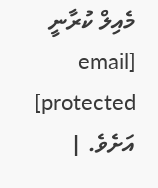މެއިލް ކުރާނީ [email protected] އަށެވެ. |